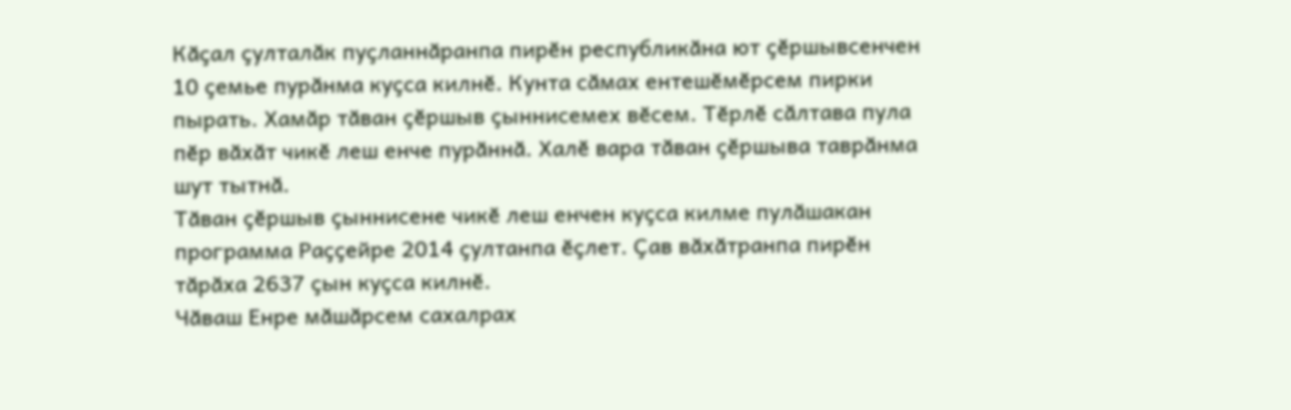Кӑҫал ҫулталӑк пуҫланнӑранпа пирӗн республикӑна ют ҫӗршывсенчен 10 ҫемье пурӑнма куҫса килнӗ. Кунта сӑмах ентешӗмӗрсем пирки пырать. Хамӑр тӑван ҫӗршыв ҫыннисемех вӗсем. Тӗрлӗ сӑлтава пула пӗр вӑхӑт чикӗ леш енче пурӑннӑ. Халӗ вара тӑван ҫӗршыва таврӑнма шут тытнӑ.
Тӑван ҫӗршыв ҫыннисене чикӗ леш енчен куҫса килме пулӑшакан программа Раҫҫейре 2014 ҫултанпа ӗҫлет. Ҫав вӑхӑтранпа пирӗн тӑрӑха 2637 ҫын куҫса килнӗ.
Чӑваш Енре мӑшӑрсем сахалрах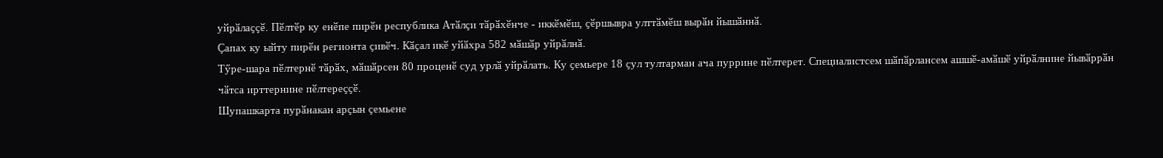уйрӑлаҫҫӗ. Пӗлтӗр ку енӗпе пирӗн республика Атӑлҫи тӑрӑхӗнче - иккӗмӗш, ҫӗршывра улттӑмӗш вырӑн йышӑннӑ.
Ҫапах ку ыйту пирӗн регионта ҫивӗч. Кӑҫал икӗ уйӑхра 582 мӑшӑр уйрӑлнӑ.
Тӳре-шара пӗлтернӗ тӑрӑх, мӑшӑрсен 80 проценӗ суд урлӑ уйрӑлать. Ку ҫемьере 18 ҫул тултарман ача пуррине пӗлтерет. Специалистсем шӑпӑрлансем ашшӗ-амӑшӗ уйрӑлнине йывӑррӑн чӑтса ирттернине пӗлтереҫҫӗ.
Шупашкарта пурӑнакан арҫын ҫемьене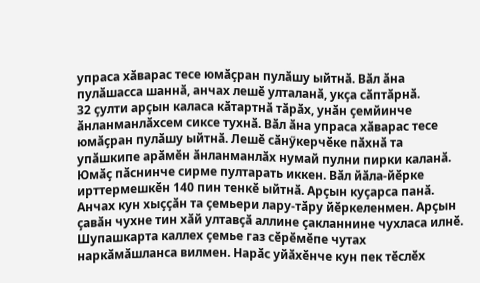упраса хӑварас тесе юмӑҫран пулӑшу ыйтнӑ. Вӑл ӑна пулӑшасса шаннӑ, анчах лешӗ улталанӑ, укҫа сӑптӑрнӑ.
32 ҫулти арҫын каласа кӑтартнӑ тӑрӑх, унӑн ҫемйинче ӑнланманлӑхсем сиксе тухнӑ. Вӑл ӑна упраса хӑварас тесе юмӑҫран пулӑшу ыйтнӑ. Лешӗ сӑнӳкерчӗке пӑхнӑ та упӑшкипе арӑмӗн ӑнланманлӑх нумай пулни пирки каланӑ.
Юмӑҫ пӑснинче сирме пултарать иккен. Вӑл йӑла-йӗрке ирттермешкӗн 140 пин тенкӗ ыйтнӑ. Арҫын куҫарса панӑ. Анчах кун хыҫҫӑн та ҫемьери лару-тӑру йӗркеленмен. Арҫын ҫавӑн чухне тин хӑй ултавҫӑ аллине ҫакланнине чухласа илнӗ.
Шупашкарта каллех ҫемье газ сӗрӗмӗпе чутах наркӑмӑшланса вилмен. Нарӑс уйӑхӗнче кун пек тӗслӗх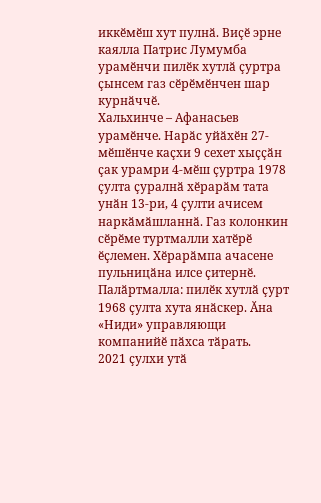иккӗмӗш хут пулнӑ. Виҫӗ эрне каялла Патрис Лумумба урамӗнчи пилӗк хутлӑ ҫуртра ҫынсем газ сӗрӗмӗнчен шар курнӑччӗ.
Хальхинче – Афанасьев урамӗнче. Нарӑс уйӑхӗн 27-мӗшӗнче каҫхи 9 сехет хыҫҫӑн ҫак урамри 4-мӗш ҫуртра 1978 ҫулта ҫуралнӑ хӗрарӑм тата унӑн 13-ри, 4 ҫулти ачисем наркӑмӑшланнӑ. Газ колонкин сӗрӗме туртмалли хатӗрӗ ӗҫлемен. Хӗрарӑмпа ачасене пульницӑна илсе ҫитернӗ.
Палӑртмалла: пилӗк хутлӑ ҫурт 1968 ҫулта хута янӑскер. Ӑна «Ниди» управляющи компанийӗ пӑхса тӑрать.
2021 ҫулхи утӑ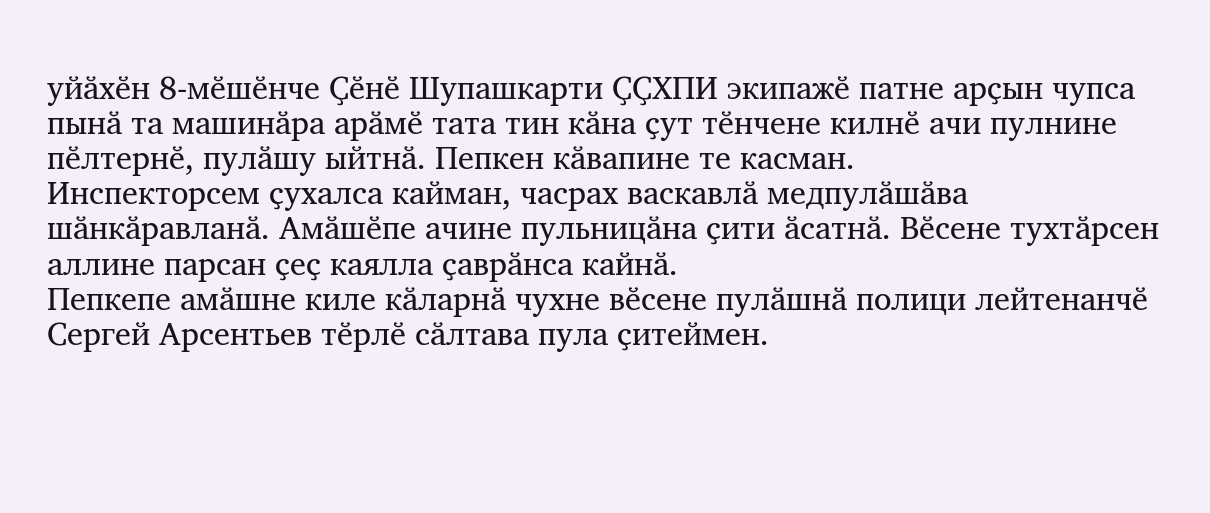уйӑхӗн 8-мӗшӗнче Ҫӗнӗ Шупашкарти ҪҪХПИ экипажӗ патне арҫын чупса пынӑ та машинӑра арӑмӗ тата тин кӑна ҫут тӗнчене килнӗ ачи пулнине пӗлтернӗ, пулӑшу ыйтнӑ. Пепкен кӑвапине те касман.
Инспекторсем ҫухалса кайман, часрах васкавлӑ медпулӑшӑва шӑнкӑравланӑ. Амӑшӗпе ачине пульницӑна ҫити ӑсатнӑ. Вӗсене тухтӑрсен аллине парсан ҫеҫ каялла ҫаврӑнса кайнӑ.
Пепкепе амӑшне киле кӑларнӑ чухне вӗсене пулӑшнӑ полици лейтенанчӗ Сергей Арсентьев тӗрлӗ сӑлтава пула ҫитеймен.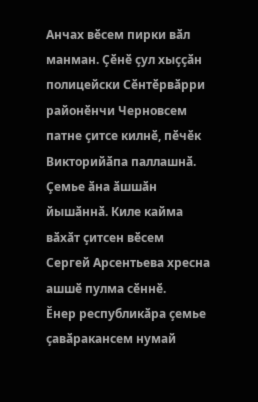Анчах вӗсем пирки вӑл манман. Ҫӗнӗ ҫул хыҫҫӑн полицейски Сӗнтӗрвӑрри районӗнчи Черновсем патне ҫитсе килнӗ, пӗчӗк Викторийӑпа паллашнӑ.
Ҫемье ӑна ӑшшӑн йышӑннӑ. Киле кайма вӑхӑт ҫитсен вӗсем Сергей Арсентьева хресна ашшӗ пулма сӗннӗ.
Ӗнер республикӑра ҫемье ҫавӑракансем нумай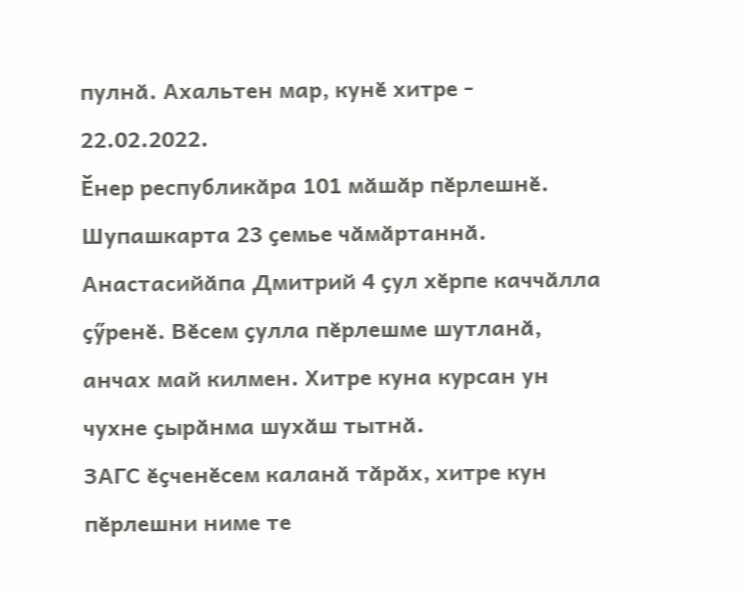пулнӑ. Ахальтен мар, кунӗ хитре - 22.02.2022.
Ӗнер республикӑра 101 мӑшӑр пӗрлешнӗ. Шупашкарта 23 ҫемье чӑмӑртаннӑ. Анастасийӑпа Дмитрий 4 ҫул хӗрпе каччӑлла ҫӳренӗ. Вӗсем ҫулла пӗрлешме шутланӑ, анчах май килмен. Хитре куна курсан ун чухне ҫырӑнма шухӑш тытнӑ.
ЗАГС ӗҫченӗсем каланӑ тӑрӑх, хитре кун пӗрлешни ниме те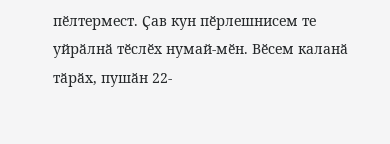пӗлтермест. Ҫав кун пӗрлешнисем те уйрӑлнӑ тӗслӗх нумай-мӗн. Вӗсем каланӑ тӑрӑх, пушӑн 22-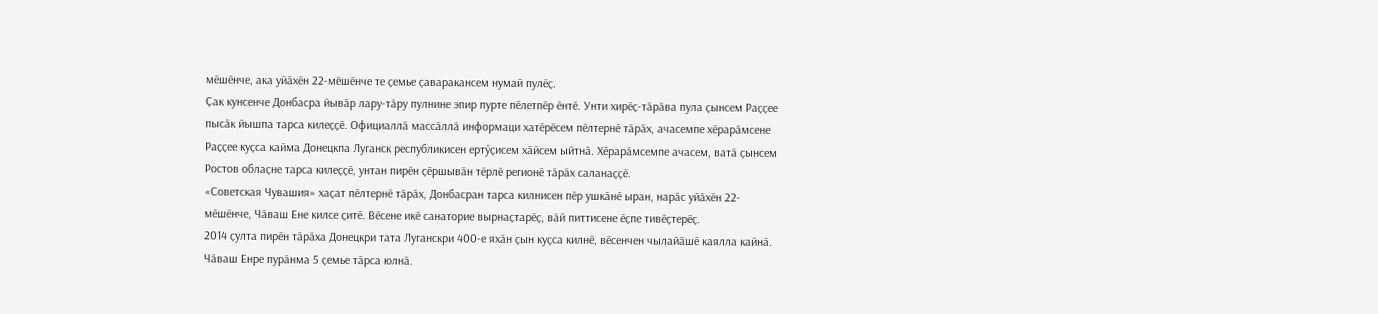мӗшӗнче, ака уйӑхӗн 22-мӗшӗнче те ҫемье ҫаваракансем нумай пулӗҫ.
Ҫак кунсенче Донбасра йывӑр лару-тӑру пулнине эпир пурте пӗлетпӗр ӗнтӗ. Унти хирӗҫ-тӑрӑва пула ҫынсем Раҫҫее пысӑк йышпа тарса килеҫҫӗ. Официаллӑ массӑллӑ информаци хатӗрӗсем пӗлтернӗ тӑрӑх, ачасемпе хӗрарӑмсене Раҫҫее куҫса кайма Донецкпа Луганск республикисен ертӳҫисем хӑйсем ыйтнӑ. Хӗрарӑмсемпе ачасем, ватӑ ҫынсем Ростов облаҫне тарса килеҫҫӗ, унтан пирӗн ҫӗршывӑн тӗрлӗ регионӗ тӑрӑх саланаҫҫӗ.
«Советская Чувашия» хаҫат пӗлтернӗ тӑрӑх, Донбасран тарса килнисен пӗр ушкӑнӗ ыран, нарӑс уйӑхӗн 22-мӗшӗнче, Чӑваш Ене килсе ҫитӗ. Вӗсене икӗ санаторие вырнаҫтарӗҫ, вӑй питтисене ӗҫпе тивӗҫтерӗҫ.
2014 ҫулта пирӗн тӑрӑха Донецкри тата Луганскри 400-е яхӑн ҫын куҫса килнӗ, вӗсенчен чылайӑшӗ каялла кайнӑ. Чӑваш Енре пурӑнма 5 ҫемье тӑрса юлнӑ.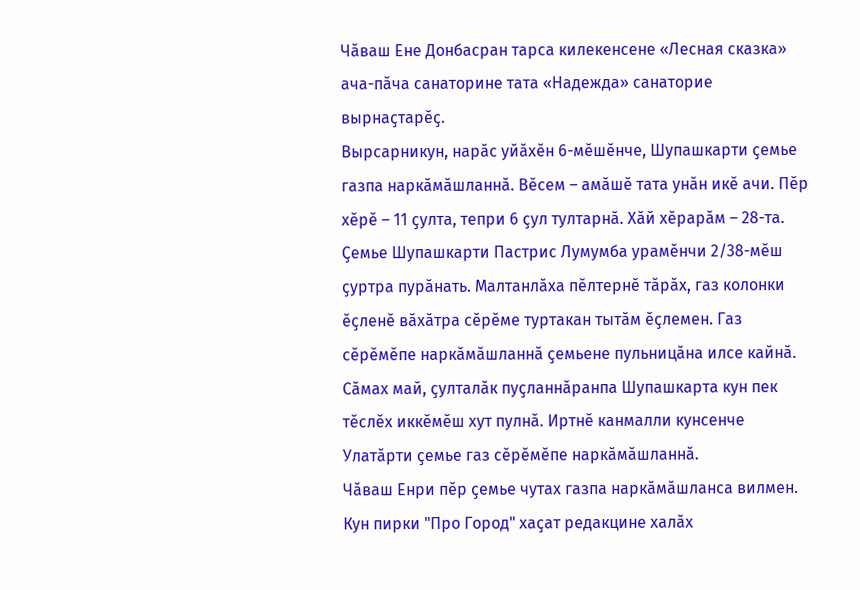Чӑваш Ене Донбасран тарса килекенсене «Лесная сказка» ача-пӑча санаторине тата «Надежда» санаторие вырнаҫтарӗҫ.
Вырсарникун, нарӑс уйӑхӗн 6-мӗшӗнче, Шупашкарти ҫемье газпа наркӑмӑшланнӑ. Вӗсем – амӑшӗ тата унӑн икӗ ачи. Пӗр хӗрӗ – 11 ҫулта, тепри 6 ҫул тултарнӑ. Хӑй хӗрарӑм – 28-та.
Ҫемье Шупашкарти Пастрис Лумумба урамӗнчи 2/38-мӗш ҫуртра пурӑнать. Малтанлӑха пӗлтернӗ тӑрӑх, газ колонки ӗҫленӗ вӑхӑтра сӗрӗме туртакан тытӑм ӗҫлемен. Газ сӗрӗмӗпе наркӑмӑшланнӑ ҫемьене пульницӑна илсе кайнӑ.
Сӑмах май, ҫулталӑк пуҫланнӑранпа Шупашкарта кун пек тӗслӗх иккӗмӗш хут пулнӑ. Иртнӗ канмалли кунсенче Улатӑрти ҫемье газ сӗрӗмӗпе наркӑмӑшланнӑ.
Чӑваш Енри пӗр ҫемье чутах газпа наркӑмӑшланса вилмен. Кун пирки "Про Город" хаҫат редакцине халӑх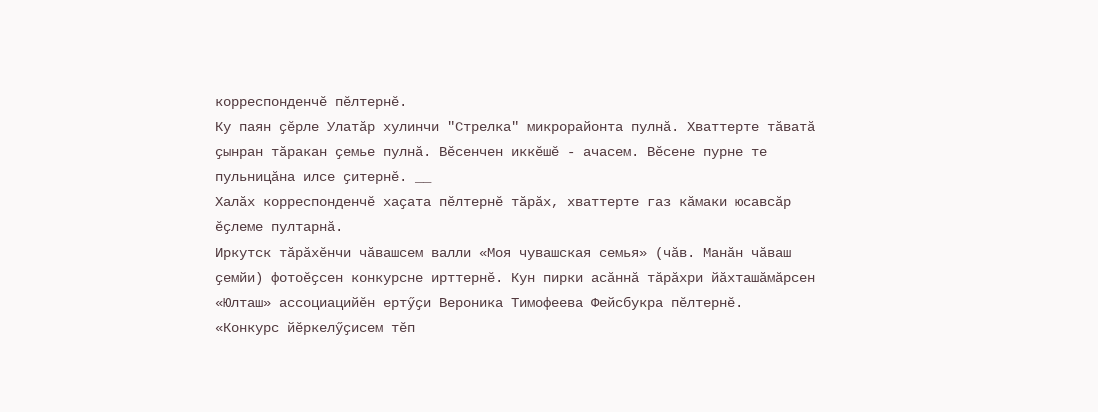корреспонденчӗ пӗлтернӗ.
Ку паян ҫӗрле Улатӑр хулинчи "Стрелка" микрорайонта пулнӑ. Хваттерте тӑватӑ ҫынран тӑракан ҫемье пулнӑ. Вӗсенчен иккӗшӗ - ачасем. Вӗсене пурне те пульницӑна илсе ҫитернӗ. __
Халӑх корреспонденчӗ хаҫата пӗлтернӗ тӑрӑх, хваттерте газ кӑмаки юсавсӑр ӗҫлеме пултарнӑ.
Иркутск тӑрӑхӗнчи чӑвашсем валли «Моя чувашская семья» (чӑв. Манӑн чӑваш ҫемйи) фотоӗҫсен конкурсне ирттернӗ. Кун пирки асӑннӑ тӑрӑхри йӑхташӑмӑрсен «Юлташ» ассоциацийӗн ертӳҫи Вероника Тимофеева Фейсбукра пӗлтернӗ.
«Конкурс йӗркелӳҫисем тӗп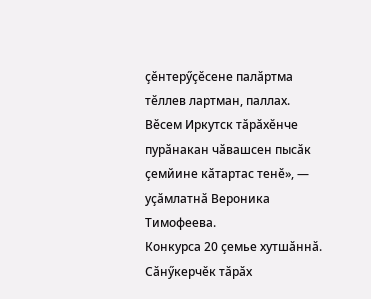ҫӗнтерӳҫӗсене палӑртма тӗллев лартман, паллах. Вӗсем Иркутск тӑрӑхӗнче пурӑнакан чӑвашсен пысӑк ҫемйине кӑтартас тенӗ», — уҫӑмлатнӑ Вероника Тимофеева.
Конкурса 20 ҫемье хутшӑннӑ. Сӑнӳкерчӗк тӑрӑх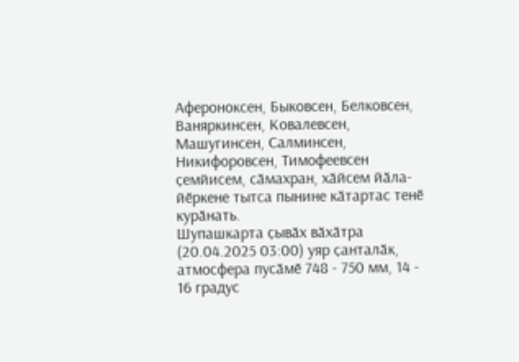Афероноксен, Быковсен, Белковсен, Ваняркинсен, Ковалевсен, Машугинсен, Салминсен, Никифоровсен, Тимофеевсен ҫемйисем, сӑмахран, хӑйсем йӑла-йӗркене тытса пынине кӑтартас тенӗ курӑнать.
Шупашкарта ҫывӑх вӑхӑтра (20.04.2025 03:00) уяр ҫанталӑк, атмосфера пусӑмӗ 748 - 750 мм, 14 - 16 градус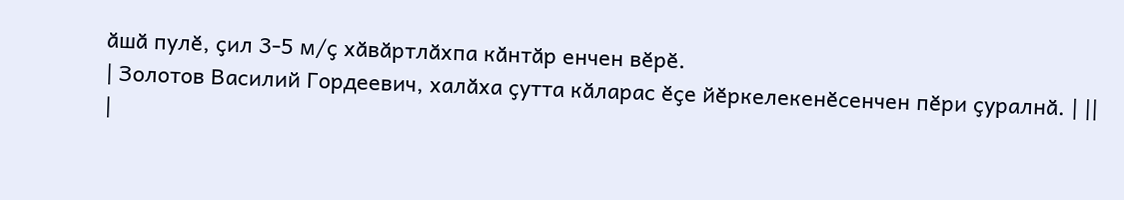ӑшӑ пулӗ, ҫил 3-5 м/ҫ хӑвӑртлӑхпа кӑнтӑр енчен вӗрӗ.
| Золотов Василий Гордеевич, халӑха ҫутта кӑларас ӗҫе йӗркелекенӗсенчен пӗри ҫуралнӑ. | ||
|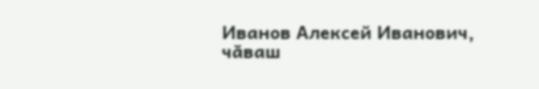Иванов Алексей Иванович, чӑваш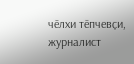чӗлхи тӗпчевҫи, журналист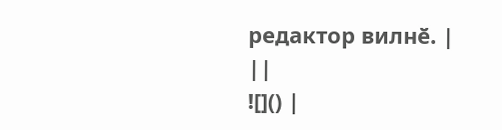редактор вилнӗ. | ||
![]() |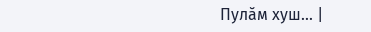Пулӑм хуш... |